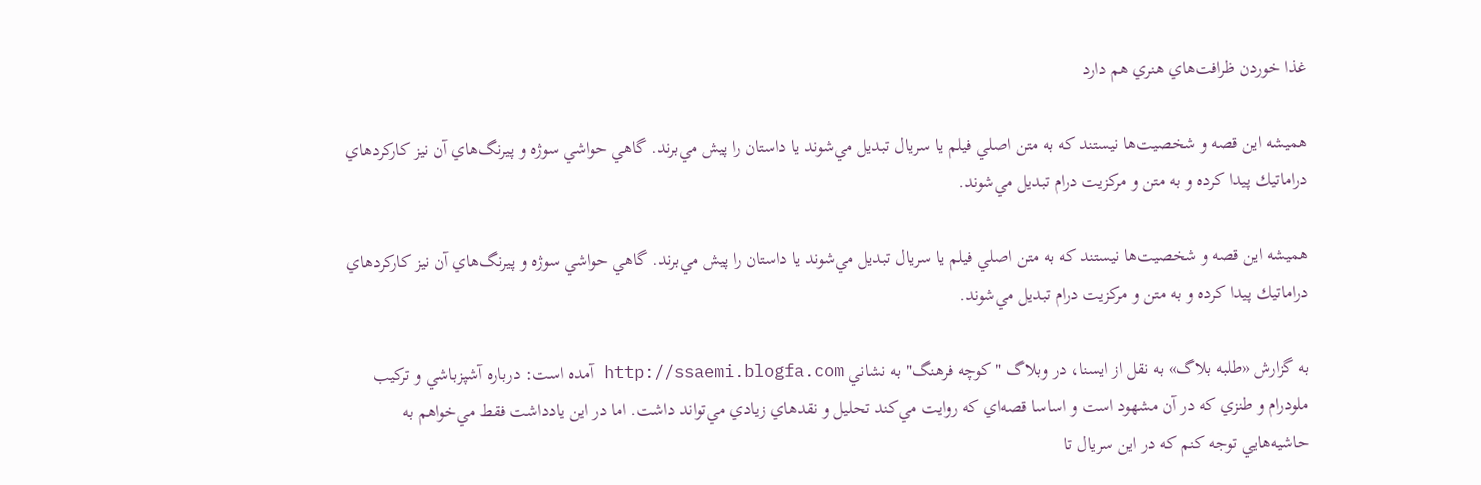غذا خوردن ظرافت‌هاي هنري هم دارد

هميشه اين قصه و شخصيت‌ها نيستند كه به متن اصلي فيلم يا سريال تبديل مي‌شوند يا داستان را پيش مي‌برند. گاهي حواشي سوژه و پيرنگ‌هاي آن نيز كاركرد‌هاي دراماتيك پيدا كرده و به متن و مركزيت درام تبديل مي‌شوند.

هميشه اين قصه و شخصيت‌ها نيستند كه به متن اصلي فيلم يا سريال تبديل مي‌شوند يا داستان را پيش مي‌برند. گاهي حواشي سوژه و پيرنگ‌هاي آن نيز كاركرد‌هاي دراماتيك پيدا كرده و به متن و مركزيت درام تبديل مي‌شوند.

به گزارش «طلبه بلاگ» به نقل از ايسنا، در وبلاگ "كوچه فرهنگ" به نشاني http://ssaemi.blogfa.com آمده است: درباره آشپزباشي و تركيب ملودرام و طنزي كه در آن مشهود است و اساسا قصه‌اي كه روايت مي‌كند تحليل و نقدهاي زيادي مي‌تواند داشت. اما در اين يادداشت فقط مي‌خواهم به حاشيه‌هايي توجه كنم كه در اين سريال تا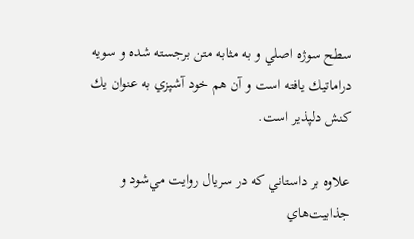سطح سوژه اصلي و به مثابه متن برجسته شده و سويه دراماتيك يافته است و آن هم خود آشپزي به عنوان يك كنش دلپذير است.

علاوه بر داستاني كه در سريال روايت مي‌شود و جذابيت‌هاي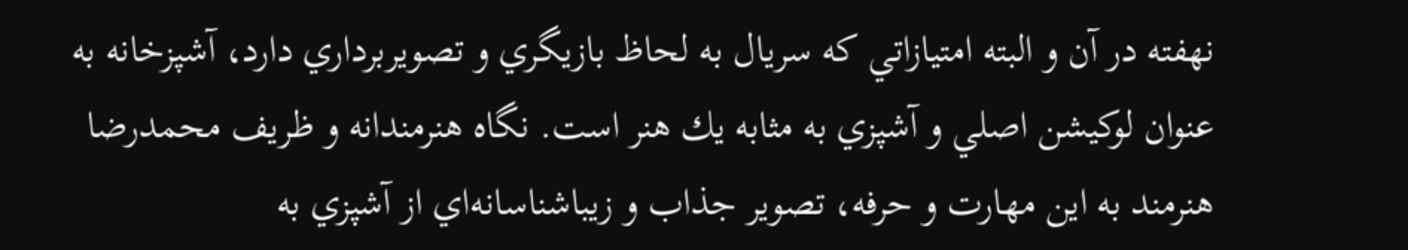نهفته در آن و البته امتيازاتي كه سريال به لحاظ بازيگري و تصويربرداري دارد، آشپزخانه به عنوان لوكيشن اصلي و آشپزي به مثابه يك هنر است. نگاه هنرمندانه و ظريف محمدرضا هنرمند به اين مهارت و حرفه، تصوير جذاب و زيباشناسانه‌اي از آشپزي به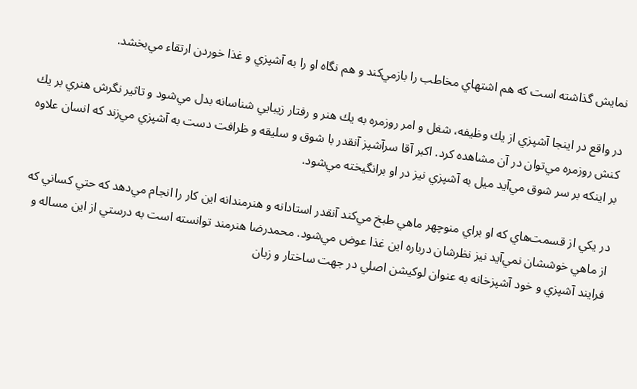نمايش گذاشته است كه هم اشتهاي مخاطب را بازمي‌كند و هم نگاه او را به آشپزي و غذا خوردن ارتقاء مي‌بخشد.

در واقع در اينجا آشپزي از يك وظيفه، شغل و امر روزمره به يك هنر و رفتار زيبايي شناسانه بدل مي‌شود و تاثير نگرش هنري بر يك كنش روزمره مي‌توان در آن مشاهده كرد. اكبر آقا سرآشپز آنقدر با شوق و سليقه و ظرافت دست به آشپزي مي‌زند كه انسان علاوه بر اينكه بر سر شوق مي‌آيد ميل به آشپزي نيز در او برانگيخته مي‌شود.

در يكي از قسمت‌هاي كه او براي منوچهر ماهي طبخ مي‌كند آنقدر استادانه و هنرمندانه اين كار را انجام مي‌دهد كه حتي كساني كه از ماهي خوششان نمي‌آيد نيز نظرشان درباره اين غذا عوض مي‌شود. محمدرضا هنرمند توانسته است به درستي از اين مساله و فرايند آشپزي و خود آشپزخانه به عنوان لوكيشن اصلي در جهت ساختار و زبان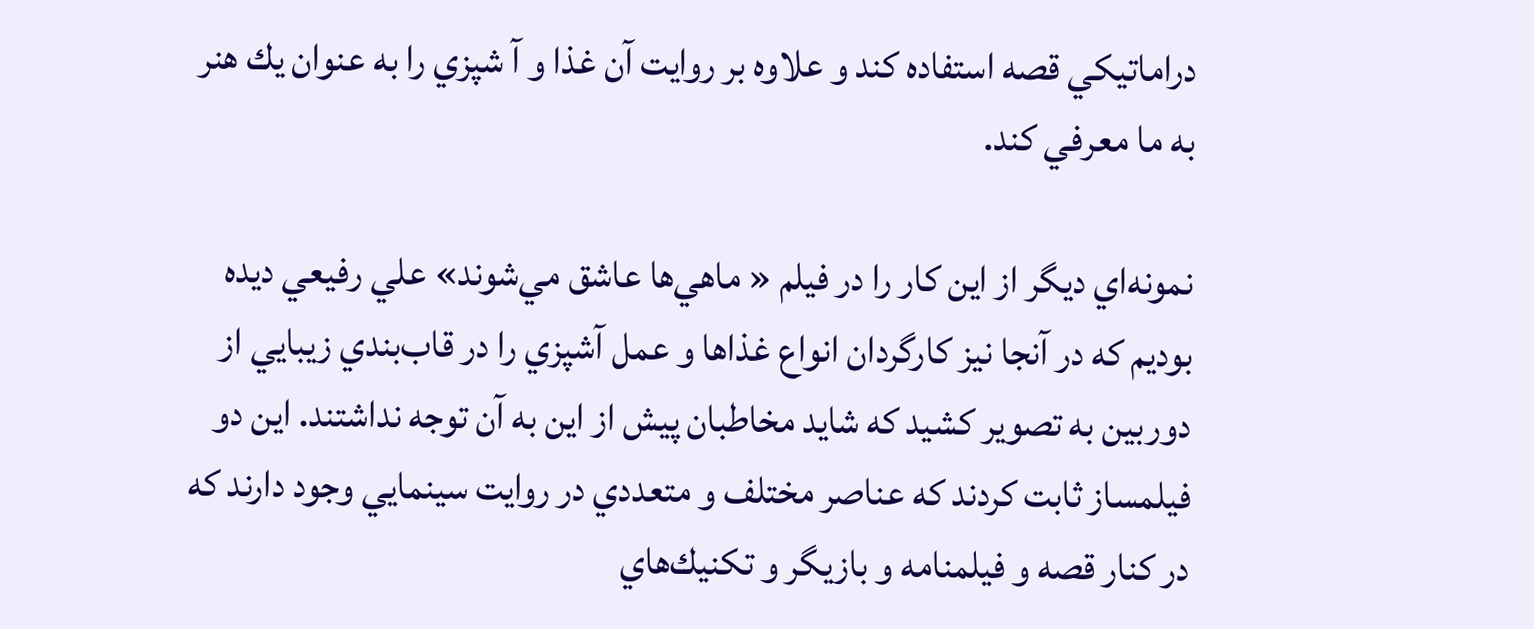دراماتيكي قصه استفاده كند و علاوه بر روايت آن غذا و آ شپزي را به عنوان يك هنر به ما معرفي كند.

نمونه‌اي ديگر از اين كار را در فيلم « ماهي‌ها عاشق مي‌شوند» علي رفيعي ديده بوديم كه در آنجا نيز كارگردان انواع غذاها و عمل آشپزي را در قاب‌بندي زيبايي از دوربين به تصوير كشيد كه شايد مخاطبان پيش از اين به آن توجه نداشتند. اين دو فيلمساز ثابت كردند كه عناصر مختلف و متعددي در روايت سينمايي وجود دارند كه در كنار قصه و فيلمنامه و بازيگر و تكنيك‌هاي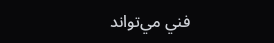فني مي‌تواند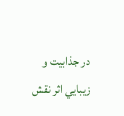در جذابيت و زيبايي اثر نقش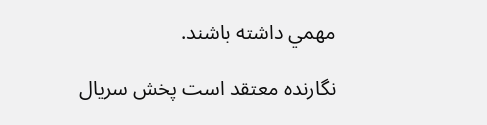مهمي ‌داشته باشند.

نگارنده معتقد است پخش سريال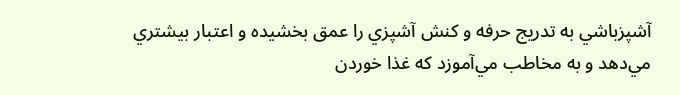آشپزباشي به تدريج حرفه و كنش آشپزي را عمق بخشيده و اعتبار بيشتري مي‌دهد و به مخاطب مي‌آموزد كه غذا خوردن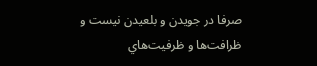صرفا در جويدن و بلعيدن نيست و ظرافت‌ها و ظرفيت‌هاي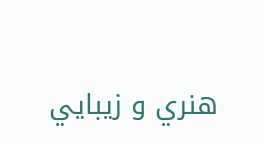هنري و زيبايي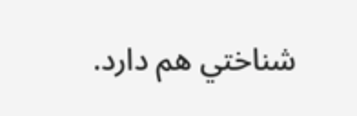شناختي هم دارد.